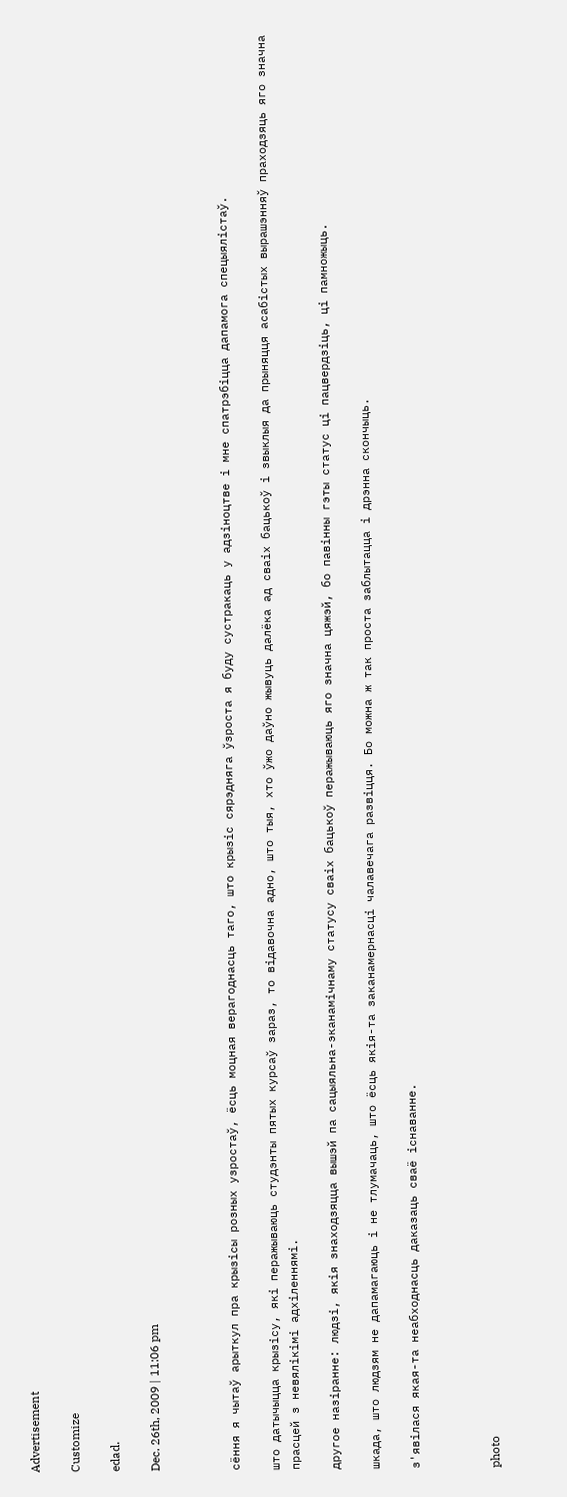Advertisement

Customize

edad.

Dec. 26th, 2009 | 11:06 pm



сёння я чытаў арыткул пра крызісы розных узростаў, ёсць моцная верагоднасць таго, што крызіс сярэдняга ўзроста я буду сустракаць у адзіноцтве і мне спатрэбіцца дапамога спецыялістаў.

што датычыцца крызісу, які перажываюць студэнты пятых курсаў зараз, то відавочна адно, што тыя, хто ўжо даўно жывуць далёка ад сваіх бацькоў і звыклыя да прыняцця асабістых вырашэнняў праходзяць яго значна прасцей з невялікімі адхіленнямі.

другое назіранне: людзі, якія знаходзяцца вышэй па сацыяльна-эканамічнаму статусу сваіх бацькоў перажываюць яго значна цяжэй, бо павінны гэты статус ці пацвердзіць, ці памножыць.

шкада, што людзям не дапамагаюць і не тлумачаць, што ёсць якія-та заканамернасці чалавечага развіцця. Бо можна ж так проста заблытацца і дрэнна скончыць.

з'явілася якая-та неабходнасць даказаць сваё існаванне.



photo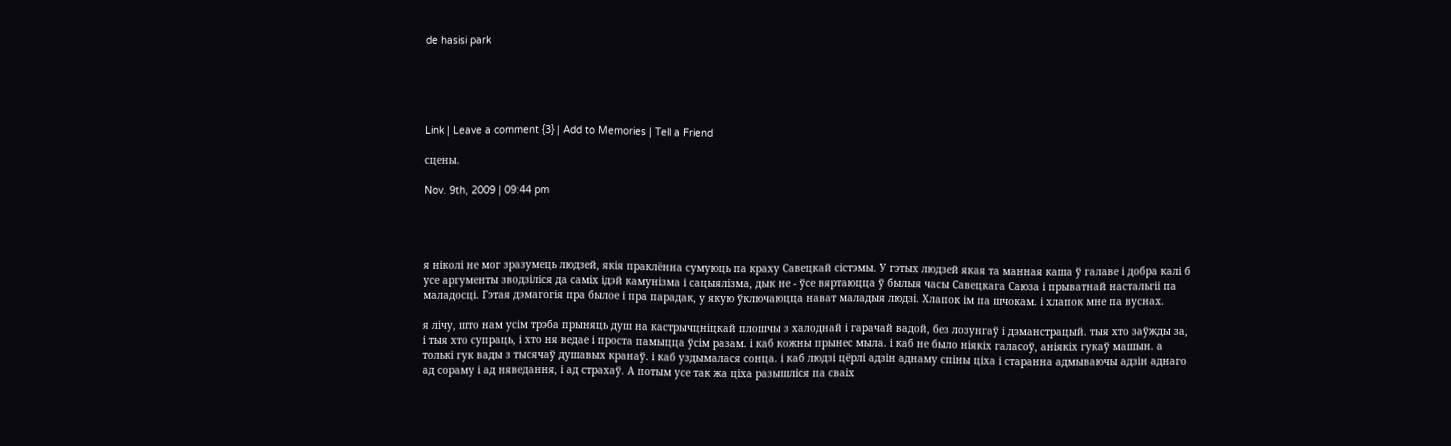de hasisi park





Link | Leave a comment {3} | Add to Memories | Tell a Friend

сцены.

Nov. 9th, 2009 | 09:44 pm




я ніколі не мог зразумець людзей, якія праклённа сумуюць па краху Савецкай сістэмы. У гэтых людзей якая та манная каша ў галаве і добра калі б усе аргументы зводзіліся да саміх ідэй камунізма і сацыялізма, дык не - ўсе вяртаюцца ў былыя часы Савецкага Саюза і прыватнай настальгіі па маладосці. Гэтая дэмагогія пра былое і пра парадак, у якую ўключаюцца нават маладыя людзі. Хлапок ім па шчокам. і хлапок мне па вуснах.

я лічу, што нам усім трэба прыняць душ на кастрычцніцкай плошчы з халоднай і гарачай вадой, без лозунгаў і дэманстрацый. тыя хто заўжды за, і тыя хто супраць, і хто ня ведае і проста памыцца ўсім разам. і каб кожны прынес мыла. і каб не было ніякіх галасоў, аніякіх гукаў машын. а толькі гук вады з тысячаў душавых кранаў. і каб уздымалася сонца. і каб людзі цёрлі адзін аднаму спіны ціха і старанна адмываючы адзін аднаго ад сораму і ад няведання, і ад страхаў. А потым усе так жа ціха разышліся па сваіх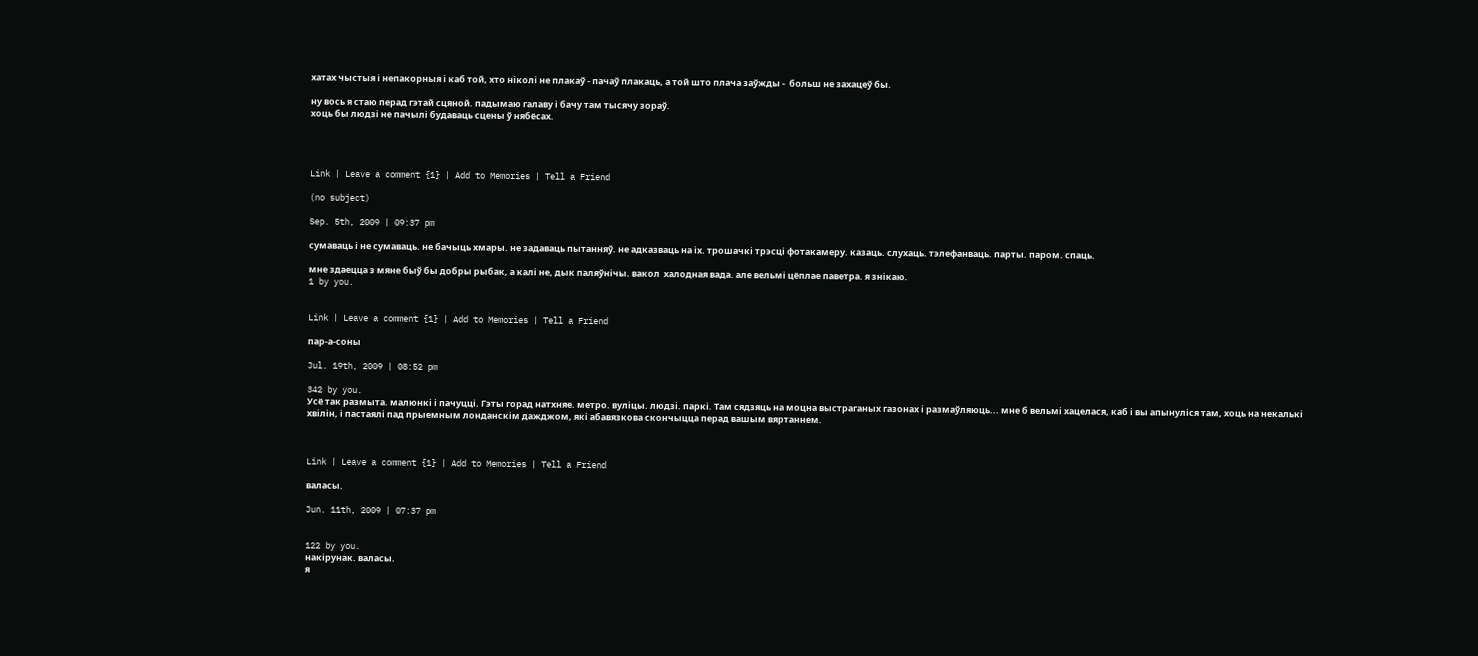хатах чыстыя і непакорныя і каб той, хто ніколі не плакаў - пачаў плакаць, а той што плача заўжды -  больш не захацеў бы.

ну вось я стаю перад гэтай сцяной. падымаю галаву і бачу там тысячу зораў.
хоць бы людзі не пачылі будаваць сцены ў нябёсах.




Link | Leave a comment {1} | Add to Memories | Tell a Friend

(no subject)

Sep. 5th, 2009 | 09:37 pm

сумаваць і не сумаваць. не бачыць хмары. не задаваць пытанняў. не адказваць на іх. трошачкі трэсці фотакамеру. казаць. слухаць. тэлефанваць. парты. паром. спаць.

мне здаецца з мяне быў бы добры рыбак, а калі не, дык паляўнічы. вакол  халодная вада. але вельмі цёплае паветра. я знікаю.
1 by you.


Link | Leave a comment {1} | Add to Memories | Tell a Friend

пар-а-соны

Jul. 19th, 2009 | 08:52 pm

342 by you.
Усё так размыта. малюнкі і пачуцці. Гэты горад натхняе. метро. вуліцы. людзі. паркі. Там сядзяць на моцна выстраганых газонах і размаўляюць... мне б вельмі хацелася, каб і вы апынуліся там, хоць на некалькі хвілін, і пастаялі пад прыемным лонданскім дажджом, які абавязкова скончыцца перад вашым вяртаннем.



Link | Leave a comment {1} | Add to Memories | Tell a Friend

валасы.

Jun. 11th, 2009 | 07:37 pm


122 by you.
накірунак. валасы.
я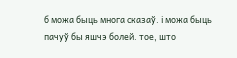б можа быць многа сказаў. і можа быць пачуў бы яшчэ болей. тое, што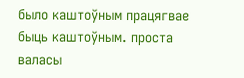было каштоўным працягвае быць каштоўным. проста валасы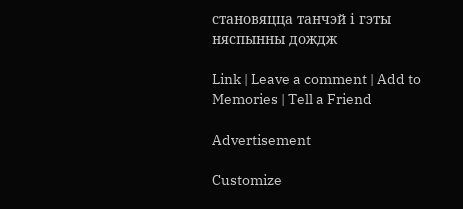становяцца танчэй і гэты няспынны дождж

Link | Leave a comment | Add to Memories | Tell a Friend

Advertisement

Customize